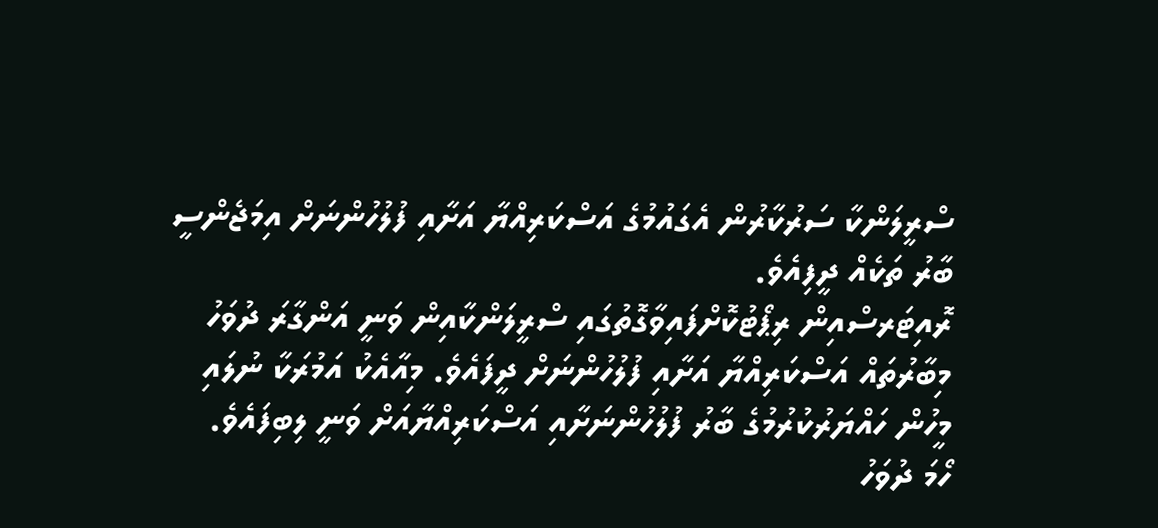ސްރީލަންކާ ސަރުކާރުން އެގައުމުގެ އަސްކަރިއްޔާ އަށާއި ފުލުހުންނަށް އިމަޖެންސީ ބާރު ތަކެއް ދީފިއެވެ.
ރޮއިޓަރސްއިން ރިޕޯޓުކޮށްފައިވާގޮތުގައި ސްރީލަންކާއިން ވަނީ އަންގާރަ ދުވަހު މިބާރުތައް އަސްކަރިއްޔާ އަށާއި ފުލުހުންނަށް ދީފައެވެ. މިއާއެކު އަމުރަކާ ނުލައި މީހުން ހައްޔަރުކުރުމުގެ ބާރު ފުލުހުންނަށާއި އަސްކަރިއްޔާއަށް ވަނީ ލިބިފައެވެ.
ހޯމަ ދުވަހު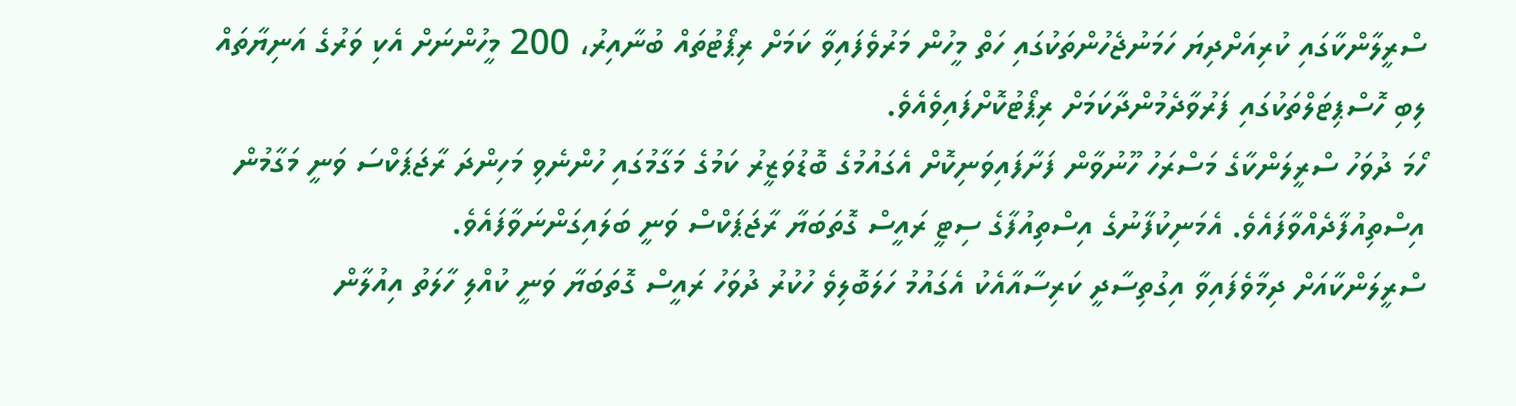ސްރީލާންކާގައި ކުރިއަށްދިޔަ ހަމަނުޖެހުންތަކުގައި ހަތް މީހުން މަރުވެފައިވާ ކަމަށް ރިޕޯޓުތައް ބުނާއިރު، 200 މީހުންނަށް އެކި ވަރުގެ އަނިޔާތައް ލިބި ހޮސްޕިޓަލްތަކުގައި ފަރުވާދެމުންދާކަމަށް ރިޕޯޓުކޮށްފައިވެއެވެ.
ހޯމަ ދުވަހު ސްރީލަންކާގެ މަސްރަހު ހޫނުވާން ފަށާފައިވަނިކޮށް އެގައުމުގެ ބޮޑުވަޒީރު ކަމުގެ މަގާމުގައި ހުންނެވި މަހިންދަ ރާޖަޕަކްސަ ވަނީ މަގާމުން އިސްތިއުފާދެއްވާފައެވެ. އެމަނިކުފާނުގެ އިސްތިއުފާގެ ސިޓީ ރައީސް ގޮތަބަޔާ ރާޖަޕަކްސް ވަނީ ބަލައިގަންނަވާފައެވެ.
ސްރީލަންކާއަށް ދިމާވެފައިވާ އިގުތިސާދީ ކަރިސާއާއެކު އެގައުމު ހަލަބޮލިވެ ހުކުރު ދުވަހު ރައީސް ގޮތަބަޔާ ވަނީ ކުއްލި ހާލަތު އިއުލާން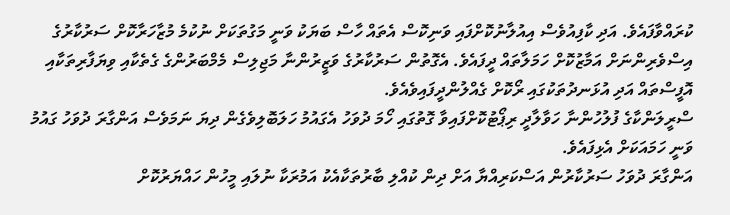ކުރައްވާފައެވެ. އަދި ކާފިއުވެސް އިއުލާނުކޮށްފައި ވަނިކޮސް އެތައް ހާސް ބަޔަކު ވަނީ މަގުތަކަށް ނުކުމެ މުޒާހަރާކޮށް ސަރުކާރުގެ އިސްވެރިންނަށް އަމާޒުކޮށް ހަމަލާތައް ދީފައެވެ. އެގޮތުން ސަރުކާރުގެ ވަޒީރުންނާ މަޖިލިސް މެމްބަރުންގެ ގެތެކާއި ވިޔަފާރިތަކާއި އޮފީސްތައް އަދި އުޅަނދުތަކުގައި ރޯކޮށް ގެއްލުންދީފައިވެއެވެ.
ސްރީލަންކާގެ ފުލުހުންނާ ހަވާލާދީ ރިޕޯޓުކޮށްފައިވާ ގޮތުގައި ހޯމަ ދުވަހު އެގައުމު ހަލަބޮލިވެގެން ދިޔަ ނަމަވެސް އަންގާރަ ދުވަހު ގައުމު ވަނީ ހަމައަކަށް އެޅިފައެވެ.
އަންގާރަ ދުވަހު ސަރުކާރުން އަސްކަރިއްޔާ އަށް ދިން ކުއްލި ބާރުތަކާއެކު އަމުރަކާ ނުލައި މީހުން ހައްޔަރުކޮށް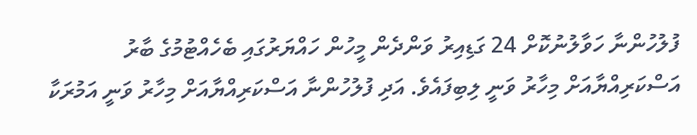ފުލުހުންނާ ހަވާލުނުކޮށް 24 ގަޑިއިރު ވަންދެން މީހުން ހައްޔަރުގައި ބެހެއްޓުމުގެ ބާރު އަސްކަރިއްޔާއަށް މިހާރު ވަނީ ލިބިފައެވެ. އަދި ފުލުހުންނާ އަސްކަރިއްޔާއަށް މިހާރު ވަނީ އަމުރަކާ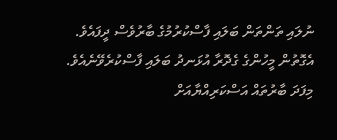ނުލައި ތަންތަން ބަލައި ފާސްކުރުމުގެ ބާރުވެސް ދީފައެވެ. އެގޮތުން މީހުންގެ ގެދޮރާ އުޅަނދު ބަލައި ފާސްކުރެވޭނެއެވެ.
މިފަދަ ބާރުތައް އަސްކަރިއްޔާއަށް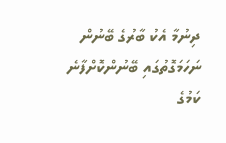ދިނުމާ އެކު ބާރުގެ ބޭނުން ނަހަމަގޮތުގައި ބޭނުންކޮށްފާނެ ކަމުގެ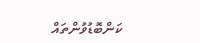ކަންބޮޑުވުންތައް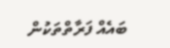ބައެއް ފަރާތްތަކުން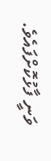ވަނީ ފާޅުކޮށްފައެވެ.